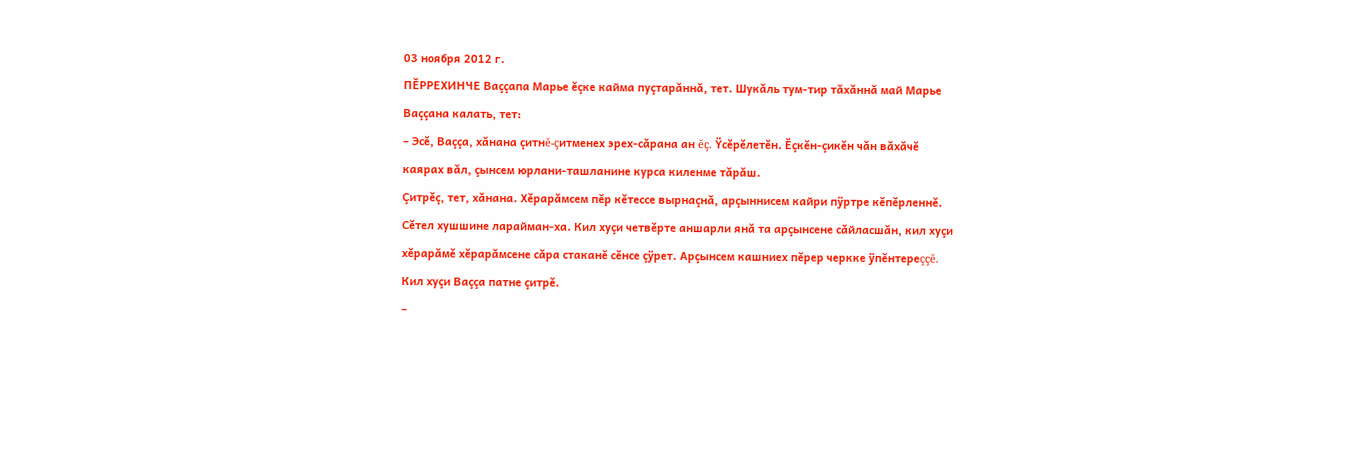03 ноября 2012 г.
ПĔРРЕХИНЧЕ Ваççапа Марье ĕçке кайма пуçтарăннă, тет. Шукăль тум-тир тăхăннă май Марье Ваççана калать, тет:
– Эсĕ, Ваççа, хăнана çитнĕ-çитменех эрех-сăрана ан ĕç. Ÿсĕрĕлетĕн. Ĕçкĕн-çикĕн чăн вăхăчĕ каярах вăл, çынсем юрлани-ташланине курса киленме тăрăш.
Çитрĕç, тет, хăнана. Хĕрарăмсем пĕр кĕтессе вырнаçнă, арçыннисем кайри пÿртре кĕпĕрленнĕ. Сĕтел хушшине ларайман-ха. Кил хуçи четвĕрте аншарли янă та арçынсене сăйласшăн, кил хуçи хĕрарăмĕ хĕрарăмсене сăра стаканĕ сĕнсе çÿрет. Арçынсем кашниех пĕрер черкке ÿпĕнтереççĕ. Кил хуçи Ваççа патне çитрĕ.
–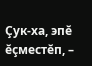Çук-ха, эпĕ ĕçместĕп, –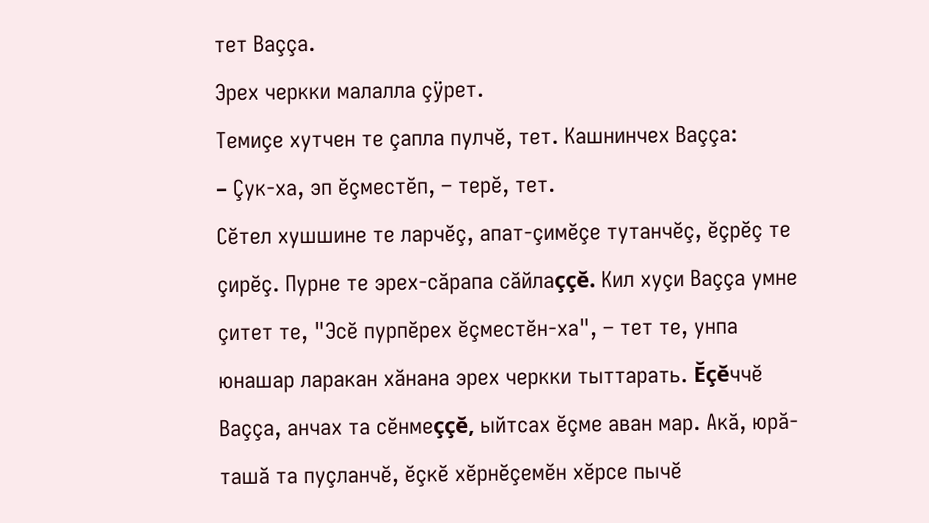тет Ваççа.
Эрех черкки малалла çÿрет.
Темиçе хутчен те çапла пулчĕ, тет. Кашнинчех Ваççа:
– Çук-ха, эп ĕçместĕп, – терĕ, тет.
Сĕтел хушшине те ларчĕç, апат-çимĕçе тутанчĕç, ĕçрĕç те çирĕç. Пурне те эрех-сăрапа сăйлаççĕ. Кил хуçи Ваççа умне çитет те, "Эсĕ пурпĕрех ĕçместĕн-ха", – тет те, унпа юнашар ларакан хăнана эрех черкки тыттарать. Ĕçĕччĕ Ваççа, анчах та сĕнмеççĕ, ыйтсах ĕçме аван мар. Акă, юрă-ташă та пуçланчĕ, ĕçкĕ хĕрнĕçемĕн хĕрсе пычĕ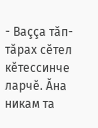- Ваççа тăп-тăрах сĕтел кĕтессинче ларчĕ. Ăна никам та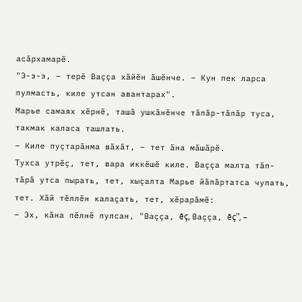асăрхамарĕ.
"Э-э-э, – терĕ Ваççа хăйĕн ăшĕнче. – Кун пек ларса пулмасть, киле утсан авантарах".
Марье самаях хĕрнĕ, ташă ушкăнĕнче тăпăр-тăпăр туса, такмак каласа ташлать.
– Киле пуçтарăнма вăхăт, – тет ăна мăшăрĕ.
Тухса утрĕç, тет, вара иккĕшĕ киле. Ваççа малта тăп-тăрă утса пырать, тет, хыçалта Марье йăпăртатса чупать, тет. Хăй тĕллĕн калаçать, тет, хĕрарăмĕ:
– Эх, кăна пĕлнĕ пулсан, "Ваççа, ĕç, Ваççа, ĕç", –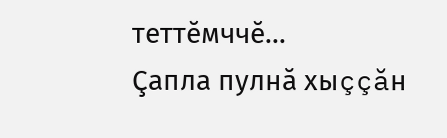теттĕмччĕ...
Çапла пулнă хыççăн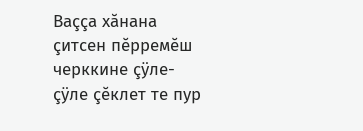Ваççа хăнана çитсен пĕрремĕш черккине çÿле-çÿле çĕклет те пур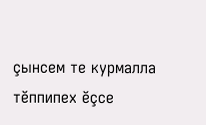çынсем те курмалла тĕппипех ĕçсе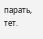парать, тет.